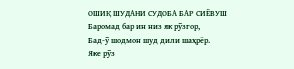ОШИҚ ШУДАНИ СУДОБА БАР СИЁВУШ
Баромад бар ин низ як рӯзгор,
Бад-ӯ шодмон шуд дили шаҳрёр.
Яке рӯз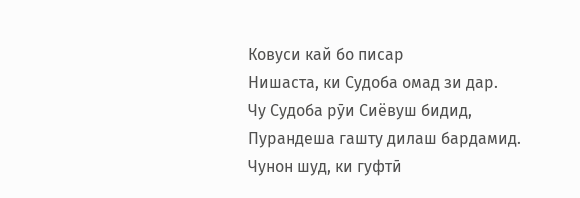Ковуси кай бо писар
Нишаста, ки Судоба омад зи дар.
Чу Судоба рӯи Сиёвуш бидид,
Пурандеша гашту дилаш бардамид.
Чунон шуд, ки гуфтӣ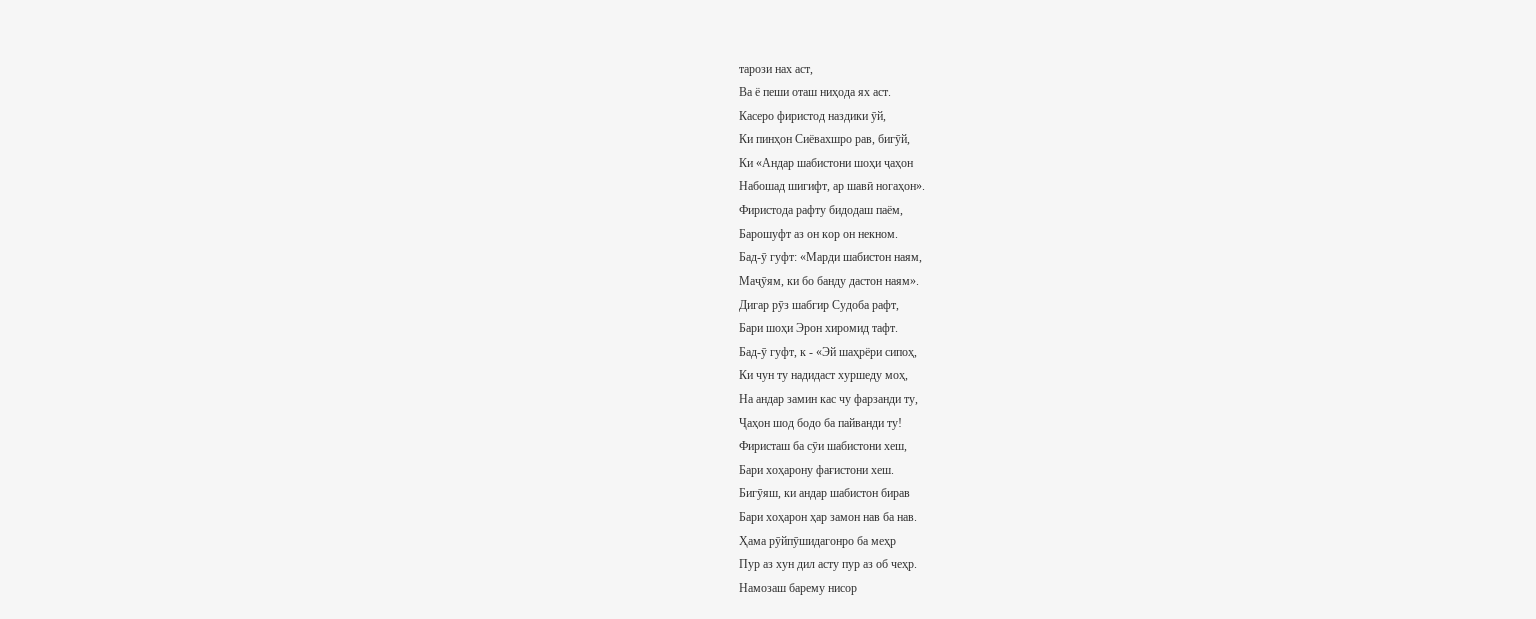тарози нах аст,
Ва ё пеши оташ ниҳода ях аст.
Касеро фиристод наздики ӯй,
Ки пинҳон Сиёвахшро рав, бигӯй,
Ки «Андар шабистони шоҳи ҷаҳон
Набошад шигифт, ар шавӣ ногаҳон».
Фиристода рафту бидодаш паём,
Барошуфт аз он кор он некном.
Бад-ӯ гуфт: «Марди шабистон наям,
Маҷӯям, ки бо банду дастон наям».
Дигар рӯз шабгир Судоба рафт,
Бари шоҳи Эрон хиромид тафт.
Бад-ӯ гуфт, к - «Эй шаҳрёри сипоҳ,
Ки чун ту надидаст хуршеду моҳ,
На андар замин кас чу фарзанди ту,
Ҷаҳон шод бодо ба пайванди ту!
Фиристаш ба сӯи шабистони хеш,
Бари хоҳарону фағистони хеш.
Бигӯяш, ки андар шабистон бирав
Бари хоҳарон ҳар замон нав ба нав.
Ҳама рӯйпӯшидагонро ба меҳр
Пур аз хун дил асту пур аз об чеҳр.
Намозаш барему нисор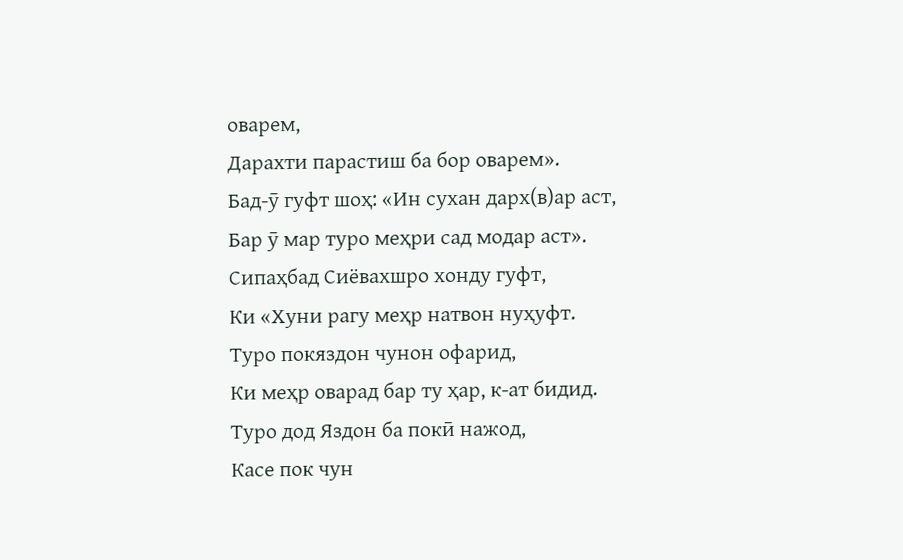оварем,
Дарахти парастиш ба бор оварем».
Бад-ӯ гуфт шоҳ: «Ин сухан дарх(в)ар аст,
Бар ӯ мар туро меҳри сад модар аст».
Сипаҳбад Сиёвахшро хонду гуфт,
Ки «Хуни рагу меҳр натвон нуҳуфт.
Туро покяздон чунон офарид,
Ки меҳр оварад бар ту ҳар, к-ат бидид.
Туро дод Яздон ба покӣ нажод,
Касе пок чун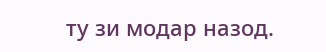ту зи модар назод.